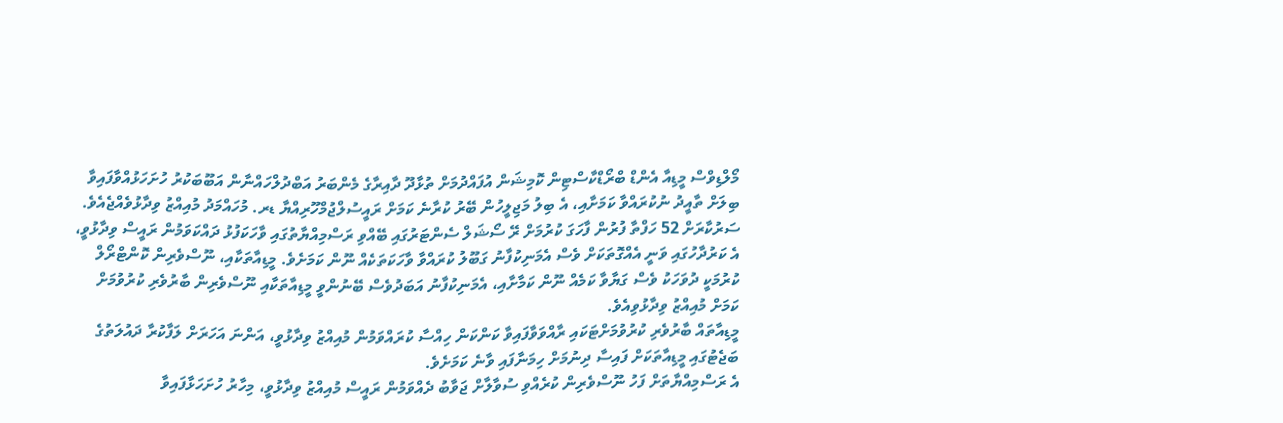މޯލްޑިވްސް މީޑިއާ އެންޑް ބްރޯޑްކާސްޓިން ކޮމިޝަން އުފައްދުމަށް ތުޅާދޫ ދާއިރާގެ މެންބަރު އަބްދުލްހައްނާން އަބޫބަކުރު ހުށަހަޅުއްވާފައިވާ ބިލަށް ތާއީދު ނުކުރައްވާ ކަމަށާއި، އެ ބިލު މަޖިލީހުން ބޭރު ކުރާނެ ކަމަށް ރައީސުލްޖުމްހޫރިއްޔާ ޑރ. މުހައްމަދު މުއިއްޒު ވިދާޅުވެއްޖެއެވެ.
ސަރުކާރަށް 52 ހަފްތާ ފުރުން ފާހަގަ ކުރުމަށް ރޭ ސޯޝަލް ސެންޓަރުގައި ބޭއްވި ރަސްމިއްޔާތުގައި ވާހަކަފުޅު ދައްކަވަމުން ރައީސް ވިދާޅުވީ، އެ ކަރުދާހުގައި ވަނީ އެއްގޮތަކަށް ވެސް އެމަނިކުފާނު ގަބޫލު ކުރައްވާ ވާހަކަތަކެއް ނޫން ކަމަށެވެ. މީޑިއާތަކާއި، ނޫސްވެރިން ކޮންޓްރޯލް ކުރުމަކީ ދުވަހަކު ވެސް ގަޔާވާ ކަމެއް ނޫން ކަމާށާއި، އެމަނިކުފާނު އަބަދުވެސް ބޭނުންވީ މީޑިއާތަކާއި ނޫސްވެރިން ބާރުވެރި ކުރުވުމަށް ކަމަށް މުއިއްޒު ވިދާޅުވިއެވެ.
މީޑިއާތައް ބާރުވެރި ކުރުވުމަށްޓަކައި ރާއްވަވާފައިވާ ކަންކަން ހިއްސާ ކުރައްވަމުން މުއިއްޒު ވިދާޅުވީ، އަންނަ އަހަރަށް ލަފާކުރާ ދައުލަތުގެ ބަޖެޓުގައި މީޑިއާތަކަށް ފައިސާ ދިނުމަށް ހިމަނާފައި ވާނެ ކަމަށެވެ.
އެ ރަސްމިއްޔާތަށް ފަހު ނޫސްވެރިން ކުރެއްވި ސުވާލާށް ޖަވާބު ދެއްވަމުން ރައީސް މުއިއްޒު ވިދާޅުވީ، މިހާރު ހުށަހަޅާފައިވާ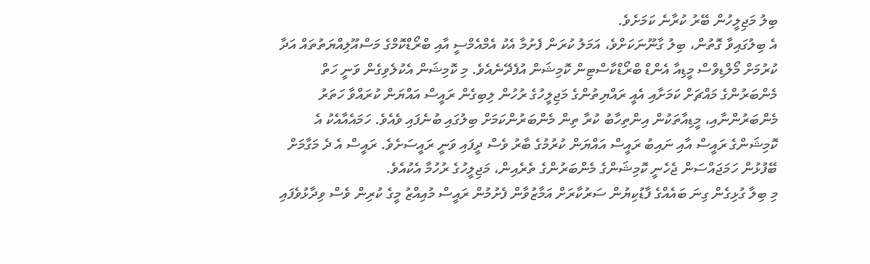ބިލު މަޖިލީހުން ބޭރު ކުރާނެ ކަމަށެވެ.
އެ ބިލުގައިވާ ގޮތުން، ބިލު ގާނޫނަކަށްވެ، އަމަލު ކުރަން ފެށުމާ އެކު އެމްއެމްސީ އާއި ބްރޯޑްކޮމްގެ މަސްއޫލިއްޔަތުތައް އަދާ ކުރުމަށް މޯލްޑިވްސް މީޑިއާ އެންޑް ބްރޯޑްކާސްޓިން ކޮމިޝަން އުފެދޭނެއެވެ. މި ކޮމިޝަން އެކުލެވިގެން ވަނީ ހަތް މެންބަރުންގެ މައްޗަށް ކަމަށާއި އެއީ ރައްޔިތުންގެ މަޖިލީހުގެ ރުހުން ލިބިގެން ރައީސް އައްޔަން ކުރައްވާ ހަތަރު މެންބަރުންނާއި، މީޑިއާތަކުން އިންތިހާބު ކުރާ ތިން މެންބަރުންކަމަށް ބިލުގައި ބުނެފައި ވެއެވެ. ހަމައެއާއެކު އެ ކޮމިޝަންގެ ރައީސް އާއި ނައިބު ރައީސް އައްޔަން ކުރުމުގެ ބާރު ވެސް ދީފައި ވަނީ ރައީސަށެވެ. ރައީސް އެ ދެ މަގާމަށް ބޭފުޅުން ހަމަޖައްސަން ޖެހެނީ ކޮމިޝަންގެ މެންބަރުންގެ ތެރެއިން، މަޖިލީހުގެ ރުހުމާ އެކުއެވެ.
މި ބިލާ ގުޅިގެން ގިނަ ބައެއްގެ ފާޑުކިޔުން ސަރުކާރަށް އަމާޒުވާން ފެށުމުން ރައީސް މުއިއްޒު މީގެ ކުރިން ވެސް ވިދާޅުވެފައި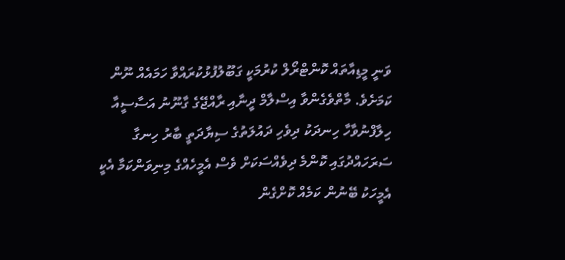ވަނީ މީޑިއާތައް ކޮންޓްރޯލް ކުރުމަކީ ގަބޫލުފުޅުކުރައްވާ ހަމައެއް ނޫން ކަމަށެވެ. މާތްވެގެންވާ އިސްލާމް ދީނާއި ރާއްޖޭގެ ގާނޫނު އަސާސީއާ ހިލާފްނުވާހާ ހިނދަކު ދިވެހި ދައުލަތުގެ ސިޔާދަތީ ބާރު ހިނގާ ސަރަހައްދުގައި ކޮންމެ ދިވެއްސަކަށް ވެސް އެމީހެއްގެ މިނިވަންކަމާ އެކީ އެމީހަކު ބޭނުން ކަމެއް ކޮށްގެން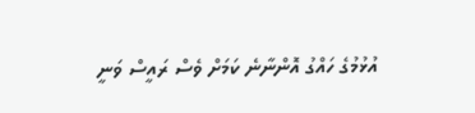އުޅުމުގެ ހައްގު އޮންނާނެ ކަމަށް ވެސް ރައީސް ވަނީ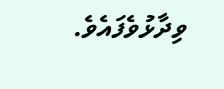ވިދާޅުވެފައެވެ.